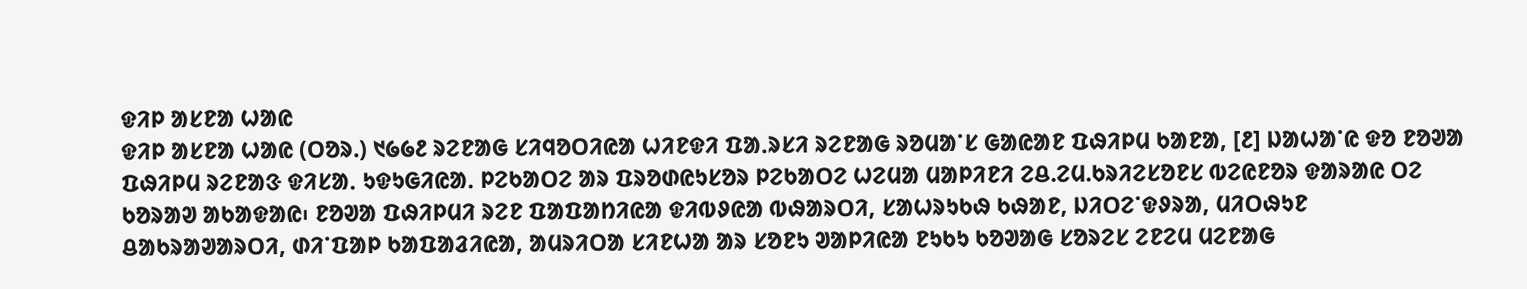ᱫᱤᱞ ᱟᱥᱱᱟ ᱦᱟᱭ
ᱫᱤᱞ ᱟᱥᱱᱟ ᱦᱟᱭ (ᱛᱚᱨ.) ᱑᱙᱙᱒ ᱨᱮᱱᱟᱜ ᱥᱤᱧᱚᱛᱤᱭᱟ ᱦᱤᱱᱫᱤ ᱯᱟᱹᱨᱥᱤ ᱨᱮᱱᱟᱜ ᱨᱚᱢᱟᱸᱥ ᱜᱟᱭᱟᱱ ᱯᱷᱤᱞᱢ ᱠᱟᱱᱟ, [᱒] ᱡᱟᱦᱟᱸᱭ ᱫᱚ ᱱᱚᱣᱟ ᱯᱷᱤᱞᱢ ᱨᱮᱱᱟᱝ ᱫᱤᱥᱟᱹ ᱩᱫᱩᱜᱤᱭᱟᱹ ᱞᱮᱠᱟᱛᱮ ᱟᱨ ᱯᱨᱚᱰᱭᱩᱥᱚᱨ ᱞᱮᱠᱟᱛᱮ ᱦᱮᱢᱟ ᱢᱟᱞᱤᱱᱤ ᱮᱪ.ᱮᱢ.ᱠᱨᱤᱮᱥᱚᱱᱥ ᱵᱮᱭᱱᱚᱨ ᱫᱟᱨᱟᱭ ᱛᱮ ᱠᱚᱨᱟᱣ ᱟᱠᱟᱫᱟᱭ᱾ ᱱᱚᱣᱟ ᱯᱷᱤᱞᱢᱤ ᱨᱮᱱ ᱯᱟᱯᱟᱴᱤᱭᱟ ᱫᱤᱵᱽᱭᱟ ᱵᱷᱟᱨᱛᱤ, ᱥᱟᱦᱨᱩᱠᱷ ᱠᱷᱟᱱ, ᱡᱤᱛᱮᱸᱫᱽᱨᱟ, ᱢᱤᱛᱷᱩᱱ ᱪᱟᱠᱨᱟᱣᱟᱨᱛᱤ, ᱰᱤᱸᱯᱟᱞ ᱠᱟᱯᱟᱲᱤᱭᱟ, ᱟᱢᱨᱤᱛᱟ ᱥᱤᱱᱦᱟ ᱟᱨ ᱥᱚᱱᱩ ᱣᱟᱞᱤᱭᱟ ᱱᱩᱠᱩ ᱠᱚᱣᱟᱜ ᱥᱚᱨᱮᱥ ᱮᱱᱮᱢ ᱢᱮᱱᱟᱜ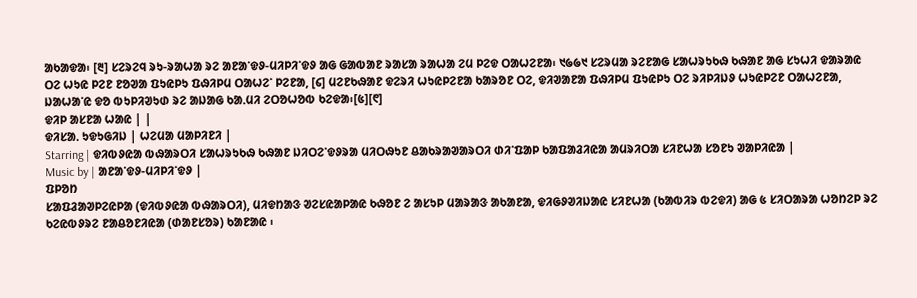ᱟᱠᱟᱫᱟ᱾ [᱓] ᱥᱮᱨᱮᱧ ᱨᱩ-ᱨᱟᱦᱟ ᱨᱮ ᱟᱱᱟᱸᱫᱽ-ᱢᱤᱞᱤᱸᱫᱽ ᱟᱜ ᱜᱟᱵᱟᱱ ᱨᱟᱥᱟ ᱨᱟᱦᱟ ᱮᱢ ᱞᱮᱫ ᱛᱟᱦᱮᱱᱟ᱾ ᱑᱙᱙᱑ ᱥᱮᱨᱢᱟ ᱨᱮᱱᱟᱜ ᱥᱟᱦᱨᱩᱠᱷ ᱠᱷᱟᱱ ᱟᱜ ᱥᱩᱦᱤ ᱫᱟᱨᱟᱭ ᱛᱮ ᱦᱩᱭ ᱞᱮᱱ ᱱᱚᱣᱟ ᱯᱩᱭᱞᱩ ᱯᱷᱤᱞᱢ ᱛᱟᱦᱮᱸ ᱞᱮᱱᱟ, [᱔] ᱢᱮᱱᱠᱷᱟᱱ ᱫᱮᱨᱤ ᱦᱩᱭᱞᱮᱱᱟ ᱠᱟᱨᱚᱱ ᱛᱮ, ᱫᱤᱣᱟᱱᱟ ᱯᱷᱤᱞᱢ ᱯᱩᱭᱞᱩ ᱛᱮ ᱨᱤᱞᱤᱡᱽ ᱦᱩᱭᱞᱮᱱ ᱛᱟᱦᱮᱱᱟ, ᱡᱟᱦᱟᱸᱭ ᱫᱚ ᱵᱩᱞᱤᱣᱩᱰ ᱨᱮ ᱟᱡᱟᱜ ᱠᱟᱹᱢᱤ ᱮᱛᱚᱦᱚᱵ ᱠᱮᱫᱟ᱾[᱕][᱖]
ᱫᱤᱞ ᱟᱥᱱᱟ ᱦᱟᱭ | |
ᱫᱤᱥᱟᱹ ᱩᱫᱩᱜᱤᱡ | ᱦᱮᱢᱟ ᱢᱟᱞᱤᱱᱤ |
Starring | ᱫᱤᱵᱽᱭᱟ ᱵᱷᱟᱨᱛᱤ ᱥᱟᱦᱨᱩᱠᱷ ᱠᱷᱟᱱ ᱡᱤᱛᱮᱸᱫᱽᱨᱟ ᱢᱤᱛᱷᱩᱱ ᱪᱟᱠᱨᱟᱣᱟᱨᱛᱤ ᱰᱤᱸᱯᱟᱞ ᱠᱟᱯᱟᱲᱤᱭᱟ ᱟᱢᱨᱤᱛᱟ ᱥᱤᱱᱦᱟ ᱥᱚᱱᱩ ᱣᱟᱞᱤᱭᱟ |
Music by | ᱟᱱᱟᱸᱫᱽ-ᱢᱤᱞᱤᱸᱫᱽ |
ᱯᱞᱚᱴ
ᱥᱟᱯᱲᱟᱣᱞᱮᱭᱞᱟ (ᱫᱤᱵᱽᱭᱟ ᱵᱷᱟᱨᱛᱤ), ᱢᱤᱫᱴᱟᱝ ᱣᱮᱥᱭᱟᱞᱟᱭ ᱠᱷᱚᱱ ᱮ ᱟᱥᱩᱞ ᱢᱟᱨᱟᱝ ᱟᱠᱟᱱᱟ, ᱫᱤᱜᱽᱣᱤᱡᱟᱭ ᱥᱤᱱᱦᱟ (ᱠᱟᱵᱤᱨ ᱵᱮᱫᱤ) ᱟᱜ ᱕ ᱥᱤᱛᱟᱨᱟ ᱦᱚᱴᱮᱞ ᱨᱮ ᱠᱮᱭᱵᱽᱨᱮ ᱱᱟᱪᱚᱱᱤᱭᱟ (ᱰᱟᱱᱥᱚᱨ) ᱠᱟᱱᱟᱭ ᱾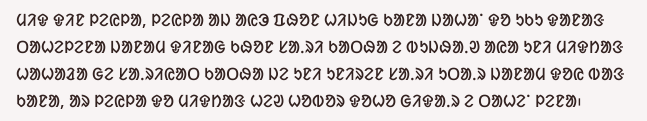ᱢᱤᱫ ᱫᱤᱱ ᱞᱮᱭᱞᱟ, ᱞᱮᱭᱞᱟ ᱟᱡ ᱟᱭᱳ ᱯᱷᱚᱱ ᱦᱤᱡᱩᱜ ᱠᱟᱱᱟ ᱡᱟᱦᱟᱸ ᱫᱚ ᱩᱠᱩ ᱫᱟᱱᱟᱝ ᱛᱟᱦᱮᱞᱮᱱᱟ ᱡᱟᱱᱟᱢ ᱫᱤᱱᱟᱜ ᱠᱷᱚᱱ ᱥᱟᱹᱨᱤ ᱠᱟᱛᱷᱟ ᱮ ᱵᱩᱡᱷᱟᱹᱣ ᱟᱭᱟ ᱩᱱᱤ ᱢᱤᱫᱴᱟᱝ ᱦᱟᱦᱟᱲᱟ ᱜᱮ ᱥᱟᱹᱨᱤᱭᱟᱛ ᱠᱟᱛᱷᱟ ᱡᱮ ᱩᱱᱤ ᱩᱱᱤᱨᱮᱱ ᱥᱟᱹᱨᱤ ᱩᱛᱟᱹᱨ ᱡᱟᱱᱟᱢ ᱫᱚᱭ ᱵᱟᱝ ᱠᱟᱱᱟ, ᱟᱨ ᱞᱮᱭᱞᱟ ᱫᱚ ᱢᱤᱫᱴᱟᱝ ᱦᱮᱣ ᱦᱚᱵᱚᱨ ᱫᱚᱦᱚ ᱜᱤᱫᱟᱹᱨ ᱮ ᱛᱟᱦᱮᱸ ᱞᱮᱱᱟ᱾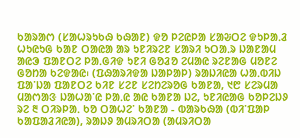ᱠᱟᱨᱟᱬ (ᱥᱟᱦᱨᱩᱠᱷ ᱠᱷᱟᱱ) ᱫᱚ ᱞᱮᱭᱞᱟ ᱥᱟᱶᱛᱮ ᱫᱩᱞᱟᱹᱲ ᱦᱩᱭᱩᱜ ᱠᱟᱱ ᱛᱟᱭᱟ ᱟᱨ ᱩᱱᱤᱨᱮᱱ ᱥᱟᱨᱤ ᱩᱛᱟᱹᱨ ᱡᱟᱱᱟᱢ ᱟᱭᱳ ᱯᱟᱱᱛᱮ ᱞᱟᱹᱜᱤᱫ ᱩᱱᱤ ᱜᱚᱲᱚ ᱮᱢᱟᱭ ᱨᱮᱱᱟᱜ ᱢᱚᱱᱮ ᱜᱚᱴᱟ ᱠᱮᱫᱟᱭ᱾ (ᱯᱷᱟᱨᱤᱫᱟ ᱡᱟᱞᱟᱞ) ᱨᱟᱡᱤᱭᱟ ᱦᱟᱹᱵᱤᱡ ᱯᱟᱸᱡᱟ ᱯᱟᱱᱛᱮ ᱠᱤᱱ ᱥᱮᱱ ᱥᱮᱴᱮᱨᱚᱜ ᱠᱟᱱᱟ, ᱑᱘ ᱥᱮᱨᱢᱟ ᱢᱟᱬᱟᱝ ᱡᱟᱦᱟᱸᱭ ᱞᱟᱹᱭ ᱟᱭ ᱠᱟᱱᱟ ᱡᱮ, ᱩᱱᱤᱭᱟᱜ ᱠᱚᱞᱮᱡᱽ ᱨᱮ ᱓ ᱛᱤᱨᱞᱟᱹ ᱠᱚ ᱛᱟᱦᱮᱸ ᱠᱟᱱᱟ - ᱵᱟᱨᱠᱷᱟ (ᱵᱤᱸᱯᱟᱞ ᱠᱟᱯᱟᱲᱤᱭᱟ), ᱨᱟᱡᱽ ᱟᱢᱨᱤᱛᱟ (ᱟᱢᱨᱤᱛᱟ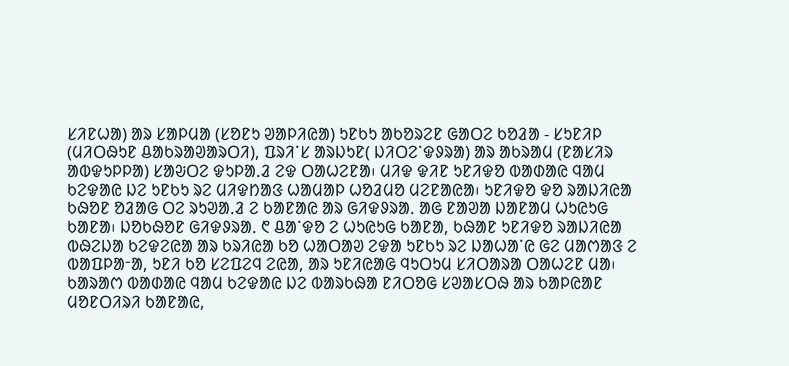ᱥᱤᱱᱦᱟ) ᱟᱨ ᱥᱟᱞᱢᱟ (ᱥᱚᱱᱩ ᱣᱟᱞᱤᱭᱟ) ᱩᱱᱠᱩ ᱟᱠᱚᱨᱮᱱ ᱜᱟᱛᱮ ᱠᱚᱲᱟ - ᱥᱩᱱᱤᱞ (ᱢᱤᱛᱷᱩᱱ ᱪᱟᱠᱨᱟᱣᱟᱨᱛᱤ), ᱯᱨᱤᱸᱥ ᱟᱨᱡᱩᱱ( ᱡᱤᱛᱮᱸᱫᱽᱨᱟ) ᱟᱨ ᱟᱠᱨᱟᱢ (ᱱᱟᱥᱤᱨ ᱟᱵᱫᱩᱞᱞᱟ) ᱥᱟᱶᱛᱮ ᱫᱩᱞᱟᱹᱲ ᱮᱫ ᱛᱟᱦᱮᱱᱟ᱾ ᱢᱤᱫ ᱫᱤᱱ ᱩᱱᱤᱫᱚ ᱵᱟᱰᱟᱭ ᱧᱟᱢ ᱠᱮᱫᱟᱭ ᱡᱮ ᱩᱱᱠᱩ ᱨᱮ ᱢᱤᱫᱴᱟᱝ ᱦᱟᱢᱟᱞ ᱦᱚᱲᱢᱚ ᱢᱮᱱᱟᱭᱟ᱾ ᱩᱱᱤᱫᱚ ᱫᱚ ᱨᱟᱡᱤᱭᱟ ᱠᱷᱚᱱ ᱚᱲᱟᱜ ᱛᱮ ᱨᱩᱣᱟᱹᱲ ᱮ ᱠᱟᱱᱟᱭ ᱟᱨ ᱜᱤᱫᱽᱨᱟᱹ ᱟᱜ ᱱᱟᱣᱟ ᱡᱟᱱᱟᱢ ᱦᱩᱭᱩᱜ ᱠᱟᱱᱟ᱾ ᱡᱚᱠᱷᱚᱱ ᱜᱤᱫᱽᱨᱟᱹ ᱖ ᱪᱟᱸᱫᱚ ᱮ ᱦᱩᱭᱩᱜ ᱠᱟᱱᱟ, ᱠᱷᱟᱱ ᱩᱱᱤᱫᱚ ᱨᱟᱡᱤᱭᱟ ᱵᱷᱮᱡᱟ ᱠᱮᱫᱮᱭᱟ ᱟᱨ ᱠᱨᱤᱭᱟ ᱠᱚ ᱦᱟᱛᱟᱣ ᱮᱫᱟ ᱩᱱᱠᱩ ᱨᱮ ᱡᱟᱦᱟᱸᱭ ᱜᱮ ᱢᱟᱬᱟᱝ ᱮ ᱵᱟᱯᱞᱟᱼᱟ, ᱩᱱᱤ ᱠᱚ ᱥᱮᱯᱮᱧ ᱮᱭᱟ, ᱟᱨ ᱩᱱᱤᱭᱟᱜ ᱧᱩᱛᱩᱢ ᱥᱤᱛᱟᱨᱟ ᱛᱟᱦᱮᱱ ᱢᱟ᱾ ᱠᱟᱨᱟᱬ ᱵᱟᱰᱟᱭ ᱧᱟᱢ ᱠᱮᱫᱟᱭ ᱡᱮ ᱵᱟᱨᱠᱷᱟ ᱱᱤᱛᱚᱜ ᱥᱣᱟᱥᱛᱷ ᱟᱨ ᱠᱟᱞᱭᱟᱱ ᱢᱚᱱᱛᱤᱨᱤ ᱠᱟᱱᱟᱭ,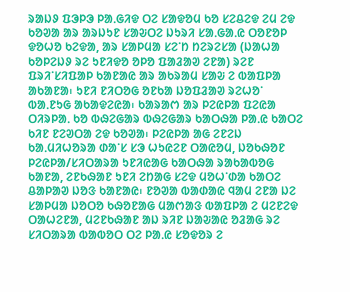ᱨᱟᱡᱽ ᱯᱳᱞᱳ ᱞᱟᱹᱜᱤᱫ ᱛᱮ ᱥᱟᱫᱚᱢ ᱠᱚ ᱥᱮᱪᱮᱫ ᱮᱢ ᱮᱫ ᱠᱚᱣᱟ ᱟᱨ ᱟᱨᱡᱩᱱ ᱥᱟᱶᱛᱮ ᱡᱩᱨᱤ ᱥᱟᱹᱜᱟᱹᱭ ᱛᱚᱱᱚᱞ ᱫᱚᱦᱚ ᱠᱮᱫᱟ, ᱟᱨ ᱥᱟᱞᱢᱟ ᱥᱮᱸᱴ ᱴᱮᱨᱮᱥᱟ (ᱡᱟᱦᱟ ᱠᱚᱞᱮᱡᱽ ᱨᱮ ᱩᱱᱤᱫᱚ ᱚᱞᱚ ᱯᱟᱲᱟᱣ ᱮᱱᱟ) ᱨᱮᱱ ᱯᱨᱤᱸᱥᱤᱯᱟᱞ ᱠᱟᱱᱟᱭ ᱟᱨ ᱟᱠᱨᱟᱢ ᱥᱟᱶ ᱮ ᱵᱟᱯᱞᱟ ᱟᱠᱟᱱᱟ᱾ ᱩᱱᱤ ᱱᱤᱛᱚᱜ ᱚᱱᱠᱟ ᱡᱚᱯᱲᱟᱣ ᱨᱮᱦᱚᱸ ᱵᱟᱹᱱᱩᱜ ᱟᱠᱟᱫᱮᱭᱟ᱾ ᱠᱟᱨᱟᱬ ᱟᱨ ᱞᱮᱭᱞᱟ ᱯᱮᱭᱟ ᱛᱤᱨᱞᱟᱹ ᱠᱚ ᱵᱷᱮᱜᱟᱨ ᱵᱷᱮᱜᱟᱨ ᱠᱟᱛᱷᱟ ᱞᱟᱹᱭ ᱠᱟᱛᱮ ᱠᱤᱱ ᱱᱮᱣᱛᱟ ᱮᱫ ᱠᱚᱣᱟ᱾ ᱞᱮᱭᱞᱟ ᱟᱜ ᱮᱱᱮᱡ ᱠᱟᱹᱢᱤᱦᱚᱨᱟ ᱰᱟᱸᱥ ᱥᱳ ᱦᱩᱭᱮᱱ ᱛᱟᱭᱚᱢ, ᱡᱚᱠᱷᱚᱱ ᱞᱮᱭᱞᱟ/ᱥᱤᱛᱟᱨᱟ ᱩᱱᱤᱭᱟᱜ ᱠᱟᱛᱷᱟ ᱨᱟᱠᱟᱵᱚᱜ ᱠᱟᱱᱟ, ᱮᱱᱠᱷᱟᱱ ᱩᱱᱤ ᱮᱴᱟᱜ ᱥᱮᱫ ᱢᱚᱦᱸᱰᱟ ᱠᱟᱛᱮ ᱪᱟᱞᱟᱣ ᱡᱚᱝ ᱠᱟᱱᱟᱭ᱾ ᱱᱚᱣᱟ ᱵᱟᱰᱟᱭ ᱧᱟᱢ ᱮᱱᱟ ᱡᱮ ᱥᱟᱞᱢᱟ ᱡᱚᱛᱚ ᱠᱷᱚᱱᱟᱜ ᱢᱟᱬᱟᱝ ᱵᱟᱯᱞᱟ ᱮ ᱢᱮᱱᱮᱫ ᱛᱟᱦᱮᱱᱟ, ᱢᱮᱱᱠᱷᱟᱱ ᱟᱡ ᱨᱤᱱ ᱡᱟᱶᱟᱭ ᱚᱲᱟᱜ ᱨᱮ ᱥᱤᱛᱟᱨᱟ ᱵᱟᱵᱚᱛ ᱛᱮ ᱞᱟᱹᱭ ᱥᱚᱫᱚᱨ ᱮ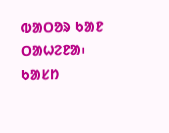ᱵᱟᱛᱚᱨ ᱠᱟᱱ ᱛᱟᱦᱮᱱᱟ᱾
ᱠᱟᱥᱴ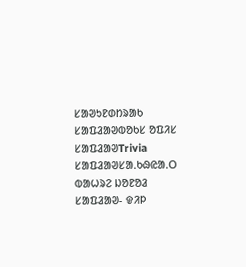ᱥᱟᱣᱩᱱᱰᱴᱨᱟᱠ
ᱥᱟᱯᱲᱟᱣᱵᱚᱠᱥ ᱚᱯᱤᱥ
ᱥᱟᱯᱲᱟᱣTrivia
ᱥᱟᱯᱲᱟᱣᱥᱟᱹᱠᱷᱭᱟᱹᱛ
ᱵᱟᱦᱨᱮ ᱡᱚᱱᱚᱲ
ᱥᱟᱯᱲᱟᱣ- ᱫᱤᱞ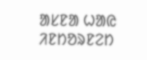ᱟᱥᱱᱟ ᱦᱟᱭ ᱤᱱᱴᱚᱨᱱᱮᱴ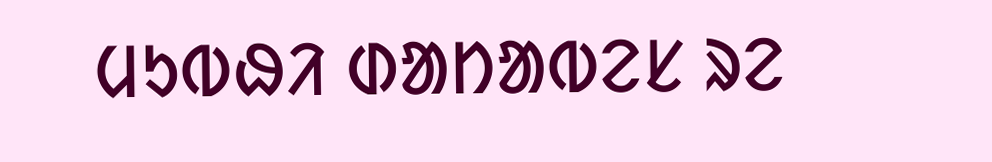ᱢᱩᱵᱷᱤ ᱰᱟᱴᱟᱵᱮᱥ ᱨᱮ